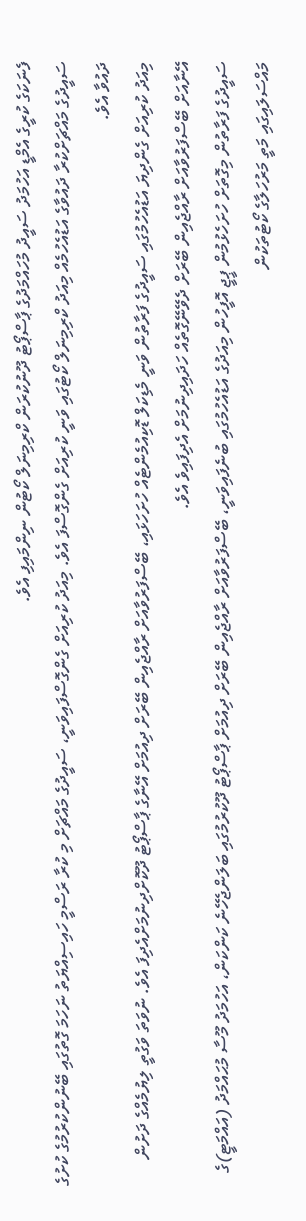ފެނަކަގެ ކުރީގެ އެމްޑީ އަހުމަދު ސައީދު މުހައްމަދުގެ ޕާސްޕޯޓު ދޫނުކުރަން ކްރިމިނަލް ކޯޓުން ނިންމައިފި އެވެ.
ސައީދުގެ މައްޗަށްކުރާ ދައުވާގެ އަޑުއެހުމެއް މިއަދު ކްރިމިނަލް ކޯޓުގައި ވަނީ ކުރިއަށް ގެންގޮސްފަ އެވެ. މިއަދު ކުރިއަށް ގެންގޮސްފައިވަނީ، ސައީދުގެ މައްޗަށް މި ކުރާ ރަސްމީ ހައިސިއްޔަތު ނަހަމަ ގޮތުގައި ބޭނުންކުރުމުގެ ކުށުގެ ދައުވާ އެވެ.
މިއަދު ކުރިއަށް ގެންދިޔަ އަޑުއެހުމުގައި ސައީދުގެ ފަރާތުން ވަނީ މެޑިކަލް ޑޮކިއުމެންޓެއް ހުށަހަޅައި، ބޭސްފަރުވާއަށް ރާއްޖެއިން ބޭރަށް ދިއުމަށް އޭނާގެ ޕާސްޕޯޓު ދޫކޮށްދިނުމަށްއެދިފަ އެވެ. ނުވަތަ ވަގުތީ ލިޔުމެއްގެ ދަށުން އޭނާއަށް ބޭސްފަރުވާއަށް ރާއްޖެއިން ބޭރަށް ދެވޭނޭގޮތެއް ހަދައިދިނުމަށް އެދިފައިވެ އެވެ.
ސައީދުގެ ފަރާތުން މިގޮތަށް ހުށަހެޅުމުން ޕީޖީ އޮފީހުން މިއަދުގެ އަޑުއެހުމުގައި ބުނެފައިވަނީ، ބޭސްފަރުވާއަށް ރާއްޖެއިން ބޭރަށް ދިއުމަށް ޕާސްޕޯޓު ދޫކުރުމުގައި ބަލަންޖެހޭނެ ކަންކަން، އަހުމަދު މޫސާ މުޙައްމަދު (އައްމަޓީ)ގެ މައްސަލައިގައި މަތީ މަރުހަލާގެ ކޯޓުތަކުން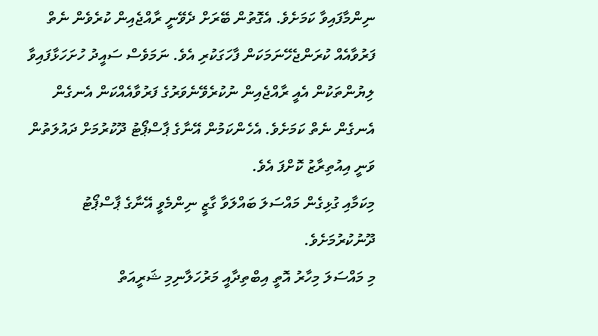ނިންމާފައިވާ ކަމަށެވެ. އެގޮތުން ބޭރަށް ދެވޭނީ ރާއްޖެއިން ކުރެވެން ނެތް ފަރުވާއެއް ކުރަންޖެހޭނަމަކަން ފާހަގަކުރި އެވެ. ނަމަވެސް ސައީދު ހުށަހަޅާފައިވާ ލިޔުންތަކުން އެއީ ރާއްޖެއިން ނުކުރެވޭނެވަރުގެ ފަރުވާއެއްކަން އެނގެން އެނގެން ނެތް ކަމަށެވެ. އެހެންކަމުން އޭނާގެ ޕާސްޕޯޓު ދޫކުރުމަށް ދައުލަތުން ވަނީ އިއުތިރާޒު ކޮށްފަ އެވެ.
މިކަމާއި ގުޅިގެން މައްސަލަ ބައްލަވާ ގާޒީ ނިންމެވީ އޭނާގެ ޕާސްޕޯޓު ދޫނުކުރުމަށެވެ.
މި މައްސަލަ މިހާރު އޮތީ އިބްތިދާއީ މަރުހަލާނިމި ޝަރީއަތް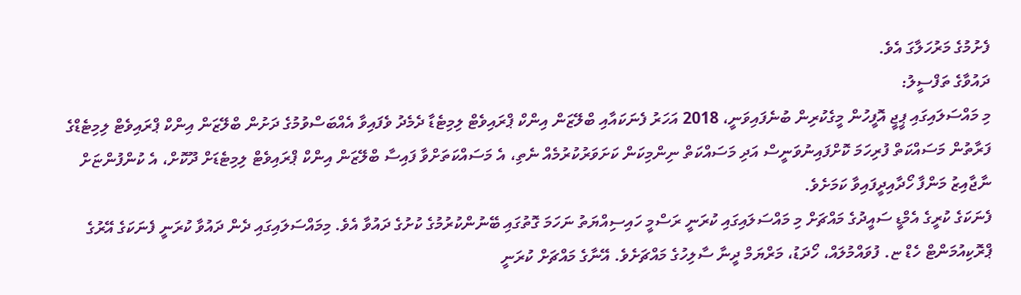ފެށުމުގެ މަރުހަލާގަ އެވެ.
ދައުވާގެ ތަފްސީލު:
މި މައްސަލައިގައި ޕީޖީ އޮފީހުން މީގެކުރިން ބުނެފައިވަނީ، 2018 އަހަރު ފެނަކައާއި ބްލޭޒަން އިންކް ޕްރައިވެޓް ލިމިޓެޑާ ދެމެދު ވެފައިވާ އެއްބަސްވުމުގެ ދަށުން ބްލޭޒަން އިންކް ޕްރައިވެޓް ލިމިޓެޑްގެ ފަރާތުން މަސައްކަތް ފުރިހަމަ ކޮށްފައިނުވަނީސް އަދި މަސައްކަތް ނިންމިކަން ކަށަވަރުކުރުމެއް ނެތި، އެ މަސައްކަތަށްވާ ފައިސާ ބްލޭޒަން އިންކް ޕްރައިވެޓް ލިމިޓެޑަށް ދޫކޮށް، އެ ކުންފުންޏަށް ނާޖާއިޒު މަންފާ ހޯދާއިދީފައިވާ ކަމަށެވެ.
ފެނަކަގެ ކުރީގެ އެމްޑީ ސައީދުގެ މައްޗަށް މި މައްސަލައިގައި ކުރަނީ ރަސްމީ ހައިސިއްޔަތު ނަހަމަ ގޮތުގައި ބޭނުންކުރުމުގެ ކުށުގެ ދައުވާ އެވެ. މިމައްސަލައިގައި ދެން ދައުވާ ކުރަނީ ފެނަކަގެ އޭރުގެ ޕްރޮކިއުމަންޓް ހެޑް ޏ. ފުވައްމުލައް، ހޯދަޑު، މަރްޔަމް ދީނާ ސާލިހުގެ މައްޗަށެވެ. އޭނާގެ މައްޗަށް ކުރަނީ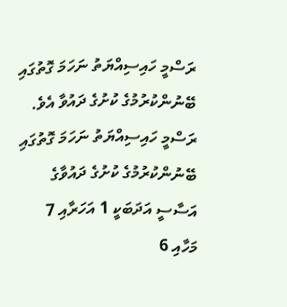ރަސްމީ ހައިސިއްޔަތު ނަހަމަ ގޮތުގައި ބޭނުންކުރުމުގެ ކުށުގެ ދައުވާ އެވެ.
ރަސްމީ ހައިސިއްޔަތު ނަހަމަ ގޮތުގައި ބޭނުންކުރުމުގެ ކުށުގެ ދައުވާގެ އަސާސީ އަދަބަކީ 1 އަހަރާއި 7 މަހާއި 6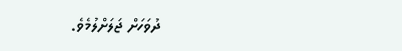ދުވަހަށް ޖަލަށްލުމެވެ.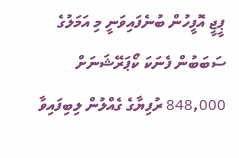ޕީޖީ އޮފީހުން ބުނެފައިވަނީ މި އަމަލުގެ ސަބަބުން ފެނަކަ ކޯޕަރޭޝަނަށް 848,000 ރުފިޔާގެ ގެއްލުން ލިބިފައިވާ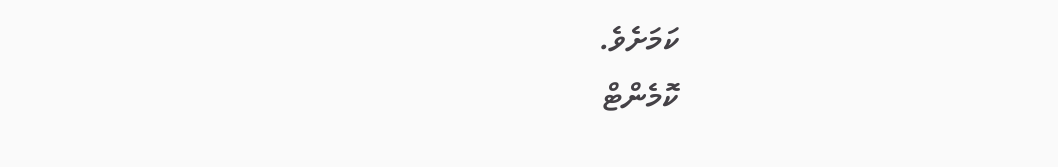ކަމަށެވެ.
ކޮމެންޓް